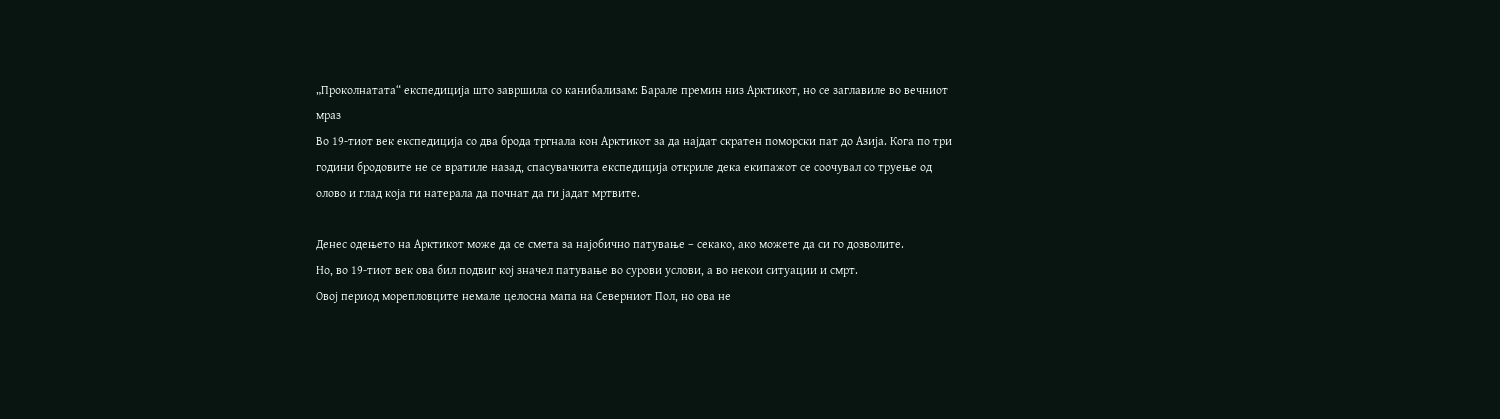„Проколнатата“ експедиција што завршила со канибализам: Барале премин низ Арктикот, но се заглавиле во вечниот мраз
Во 19-тиот век експедиција со два брода тргнала кон Арктикот за да најдат скратен поморски пат до Азија. Кога по три години бродовите не се вратиле назад, спасувачкита експедиција откриле дека екипажот се соочувал со труење од олово и глад која ги натерала да почнат да ги јадат мртвите.

Денес одењето на Арктикот може да се смета за најобично патување – секако, ако можете да си го дозволите.
Но, во 19-тиот век ова бил подвиг кој значел патување во сурови услови, а во некои ситуации и смрт.
Овој период морепловците немале целосна мапа на Северниот Пол, но ова не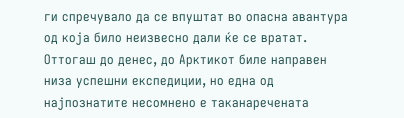ги спречувало да се впуштат во опасна авантура од која било неизвесно дали ќе се вратат.
Оттогаш до денес, до Арктикот биле направен низа успешни експедиции, но една од најпознатите несомнено е таканаречената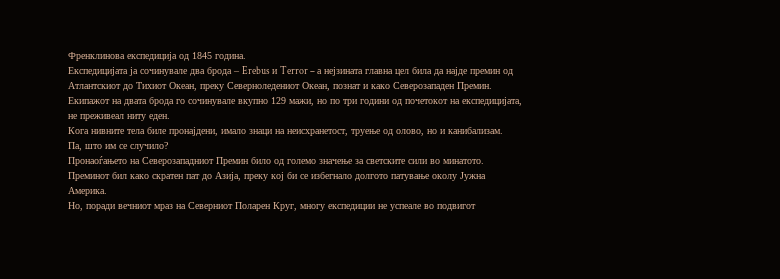Френклинова експедиција од 1845 година.
Експедицијата ја сочинувале два брода – Erebus и Terror – а нејзината главна цел била да најде премин од Атлантскиот до Тихиот Океан, преку Северноледениот Океан, познат и како Северозападен Премин.
Екипажот на двата брода го сочинувале вкупно 129 мажи, но по три години од почетокот на експедицијата, не преживеал ниту еден.
Кога нивните тела биле пронајдени, имало знаци на неисхранетост, труење од олово, но и канибализам.
Па, што им се случило?
Пронаоѓањето на Северозападниот Премин било од големо значење за светските сили во минатото.
Преминот бил како скратен пат до Азија, преку кој би се избегнало долгото патување околу Јужна Америка.
Но, поради вечниот мраз на Северниот Поларен Круг, многу експедиции не успеале во подвигот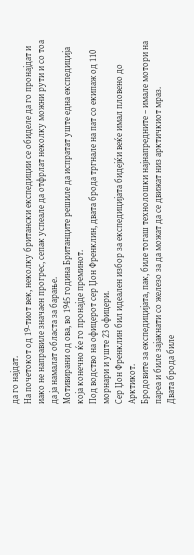да го најдат.
На почетокот од 19-тиот век, неколку британски експедиции се обиделе да го пронајдат и иако не направиле значаен прогрес, сепак успеале да отфрлат неколку можни рути и со тоа да ја намалат областа за барање.
Мотивирани од ова, во 1945 година Британците решиле да испратат уште една експедиција која конечно ќе го пронајде преминот.
Под водство на офицерот сер Џон Френклин, двата брода тргнале на пат со екипаж од 110 морнари и уште 23 офицери.
Сер Џон Френклин бил идеален избор за експедицијата бидејќи веќе имал пловено до Арктикот.
Бродовите за експедицијата, пак, биле тогаш технолошки најнапредните – имале мотори на пареа и биле зајакнати со железо за да можат да се движат низ арктичкиот мраз.
Двата брода биле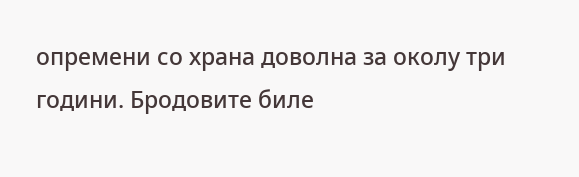опремени со храна доволна за околу три години. Бродовите биле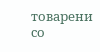товарени со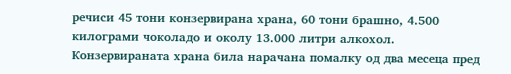речиси 45 тони конзервирана храна, 60 тони брашно, 4.500 килограми чоколадо и околу 13.000 литри алкохол.
Конзервираната храна била нарачана помалку од два месеца пред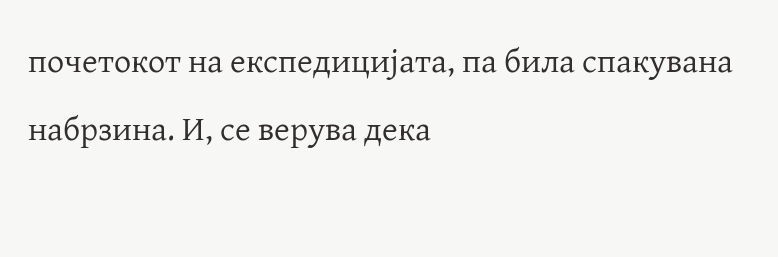почетокот на експедицијата, па била спакувана набрзина. И, се верува дека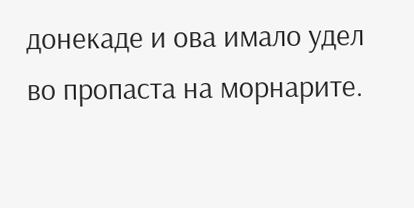донекаде и ова имало удел во пропаста на морнарите.